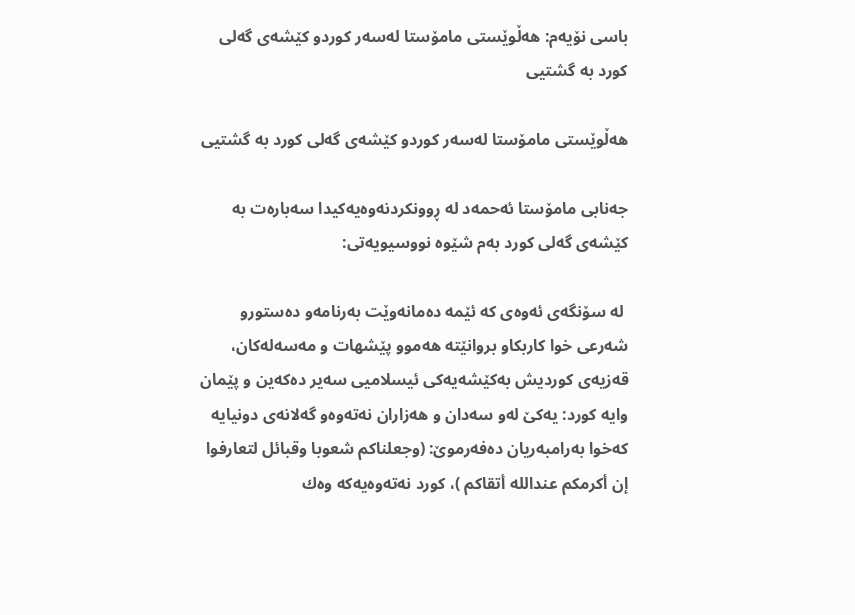باسی نۆیه‌م: هه‌ڵوێستی‌ مامۆستا له‌سه‌ر كوردو كێشه‌ی‌ گه‌لی‌ كورد به‌ گشتیی‌

هه‌ڵوێستی‌ مامۆستا له‌سه‌ر كوردو كێشه‌ی‌ گه‌لی‌ كورد به‌ گشتیی‌

جه‌نابی مامۆستا ئه‌حمه‌د له‌ ڕوونكردنه‌وه‌یه‌كیدا سه‌باره‌ت به‌ كێشه‌ی‌ گه‌لی‌ كورد به‌م شێوه‌ نووسیویه‌تی‌:

 له‌ سۆنگه‌ی ئه‌وه‌ی كه‌ ئێمه‌ ده‌مانه‌وێت به‌رنامه‌و ده‌ستورو شه‌رعی خوا كاربكاو بروانێته‌ هه‌موو پێشهات و مه‌سه‌له‌كان، قه‌زیه‌ی كوردیش به‌كێشه‌یه‌كی ئیسلامیی سه‌یر ده‌كه‌ین و پێمان وایه‌ كورد: یه‌كێ له‌و سه‌دان و هه‌زاران نه‌ته‌وه‌و گه‌لانه‌ی دونیایه‌ كه‌خوا به‌رامبه‌ریان ده‌فه‌رموێ: (وجعلناكم شعوبا وقبائل لتعارفوا إن أكرمكم عندالله أتقاكم )، كورد نه‌ته‌وه‌یه‌كه‌ وه‌ك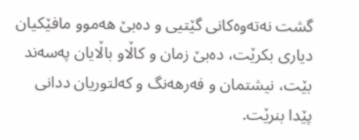گشت نه‌ته‌وه‌كانی گێتیی و ده‌بێ هه‌موو مافێكیان دیاری بكرێت، ده‌بێ زمان و كاڵاو باڵایان په‌سه‌ند بێت، نیشتمان و فه‌رهه‌نگ و كه‌لتوریان ددانی پێدا بنرێت.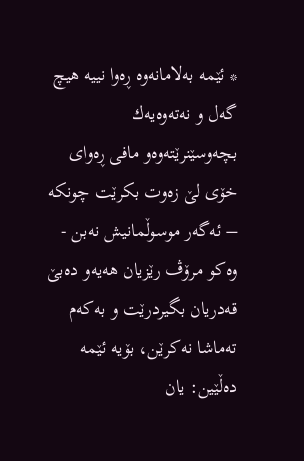* ئێمه‌ به‌لامانه‌وه‌ ڕه‌وا نییه‌ هیچ گه‌ل و نه‌ته‌وه‌یه‌ك بچه‌وسێنرێته‌وه‌و مافی ڕه‌وای خۆی لێ زه‌وت بكرێت چونكه‌ – ئه‌گه‌ر موسوڵمانیش نه‌بن - وه‌كو مرۆڤ رێزیان هه‌یه‌و ده‌بێ قه‌دریان بگیردرێت و به‌كه‌م ته‌ماشا نه‌كرێن، بۆیه‌ ئێمه‌ ده‌ڵێین: یان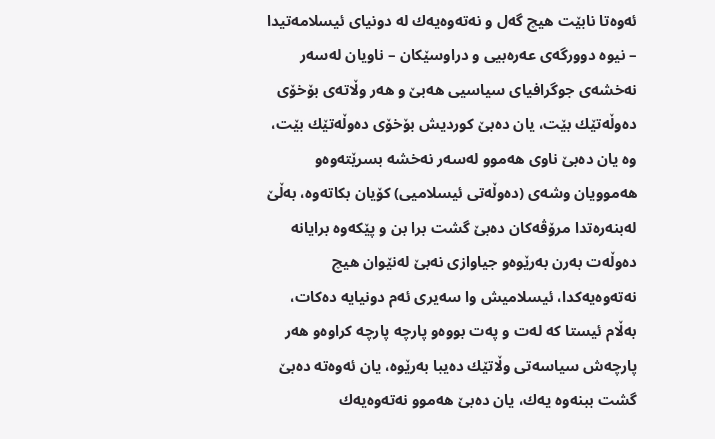ئه‌وه‌تا نابێت هیچ گه‌ل و نه‌ته‌وه‌یه‌ك له‌ دونیای ئیسلامه‌تیدا – نیوه‌ دوورگه‌ی عه‌ره‌بیی و دراوسێكان – ناویان له‌سه‌ر نه‌خشه‌ی جوگرافیای سیاسیی هه‌بێ و هه‌ر وڵاته‌ی بۆخۆی ده‌وڵه‌تێك بێت، یان ده‌بێ كوردیش بۆخۆی ده‌وڵه‌تێك بێت، وه‌ یان ده‌بێ ناوی هه‌موو له‌سه‌ر نه‌خشه‌ بسرێته‌وه‌و هه‌موویان وشه‌ی (ده‌وڵه‌تی ئیسلامیی) كۆیان بكاته‌وه‌، به‌ڵێ له‌بنه‌ره‌تدا مرۆڤه‌كان ده‌بێ گشت برا بن و پێكه‌وه‌ برایانه‌ ده‌وڵه‌ت به‌رن به‌رێوه‌و جیاوازی نه‌بێ له‌نێوان هیچ نه‌ته‌وه‌یه‌كدا، ئیسلامیش وا سه‌یری ئه‌م دونیایه‌ ده‌كات، به‌ڵام ئیستا كه‌ له‌ت و په‌ت بووه‌و پارچه‌ پارچه‌ كراوه‌و هه‌ر پارچه‌ش سیاسه‌تی وڵاتێك ده‌یبا به‌رێوه‌، یان ئه‌وه‌ته‌ ده‌بێ گشت ببنه‌وه‌ یه‌ك، یان ده‌بێ هه‌موو نه‌ته‌وه‌یه‌ك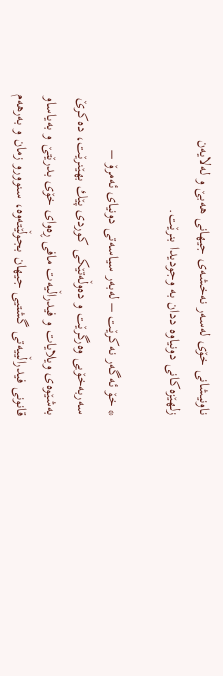ناونیشانی خۆی له‌سه‌ر نه‌خشه‌ی جیهانی هه‌بێ و له‌لایه‌ن زلهێزه‌كانی دونیاوه‌ ددان به‌ وجودیدا بنرێت.

* خۆ ئه‌گه‌ر نه‌كرێت – له‌به‌ر سیاسه‌تی دونیای ئه‌مرۆ – سه‌ربه‌خۆیی وه‌رگرێت و ده‌وڵه‌تێكی كوردی پێك بهێنرێت، ده‌كرێ به‌شێوه‌ی ویلایات و فیدراڵیه‌ت مافی ڕه‌وای خۆی بدرێتێ و به‌یاساو قانونی فیدراڵییه‌تی گشتیی جیهان بجوڵێته‌وه‌، سنوورو زمان و به‌رهه‌م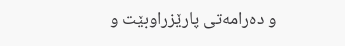و ده‌رامه‌تی پارێزراوبێت و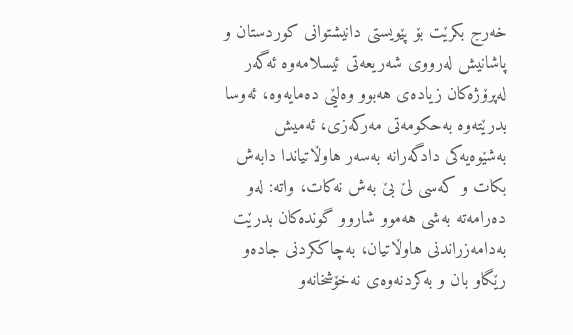خه‌رج بكرێت بۆ پێویستی دانیشتوانی كوردستان و پاشانیش له‌رووی شه‌ریعه‌تی ئیسلامه‌وه‌ ئه‌گه‌ر له‌پرۆژه‌كان زیاده‌ی هه‌بوو وه‌لێی ده‌مایه‌وه‌، ئه‌وسا بدرێته‌وه‌ به‌حكومه‌تی مه‌ركه‌زی، ئه‌میش به‌شێوه‌یه‌كی دادگه‌رانه‌ به‌سه‌ر هاوڵاتیاندا دابه‌ش بكات و كه‌سی لێ بێ به‌ش نه‌كات، واته‌: له‌و ده‌رامه‌ته‌ به‌شی هه‌موو شاروو گونده‌كان بدرێت به‌دامه‌زراندنی هاوڵاتیان، به‌چاككردنی جاده‌و رێگاو بان و به‌كردنه‌وه‌ی نه‌خۆشخانه‌و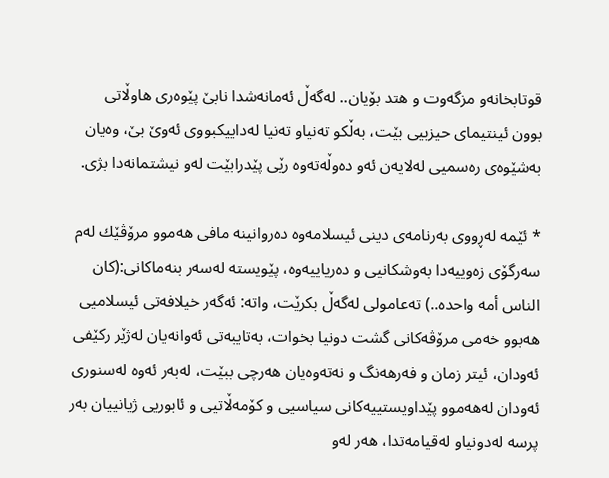قوتابخانه‌و مزگه‌وت و هتد بۆیان.. له‌گه‌ڵ ئه‌مانه‌شدا نابێ پێوه‌ری هاوڵاتی بوون ئینتیمای حیزبیی بێت، به‌ڵكو ته‌نیاو ته‌نیا له‌داییكبووی ئه‌وێ بێ، وه‌یان به‌شێوه‌ی ره‌سمیی له‌لایه‌ن ئه‌و ده‌وڵه‌ته‌وه‌ رێی پێدرابێت له‌و نیشتمانه‌دا بژی.

* ئێمه‌ له‌ڕووی به‌رنامه‌ی دینی ئیسلامه‌وه‌ ده‌روانینه‌ مافی هه‌موو مرۆڤێك له‌م سه‌رگۆی زه‌وییه‌دا به‌وشكانیی و ده‌ریاییه‌وه‌، پێویسته‌ له‌سه‌ر بنه‌ماكانی:(كان الناس أمه‌ واحده‌..) ته‌عامولی له‌گه‌ڵ بكرێت، واته‌: ئه‌گه‌ر خیلافه‌تی ئیسلامیی هه‌بوو خه‌می مرۆڤه‌كانی گشت دونیا بخوات، به‌تایبه‌تی ئه‌وانه‌یان له‌ژێر ركێفی ئه‌ودان، ئیتر زمان و فه‌رهه‌نگ و نه‌ته‌وه‌یان هه‌رچی ببێت، له‌به‌ر ئه‌وه‌ له‌سنوری ئه‌ودان له‌هه‌موو پێداویستییه‌كانی سیاسیی و كۆمه‌ڵاتیی و ئابوریی ژیانییان به‌ر پرسه‌ له‌دونیاو له‌قیامه‌تدا، هه‌ر له‌و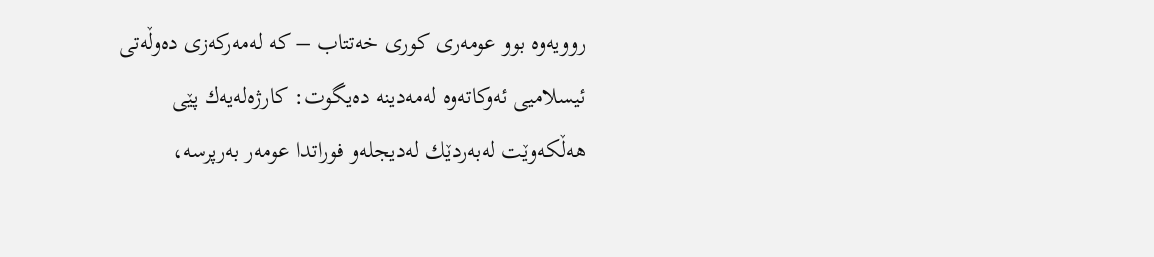روویه‌وه‌ بوو عومه‌ری كوری خه‌تتاب – كه‌ له‌مه‌ركه‌زی ده‌وڵه‌تی ئیسلامیی ئه‌وكاته‌وه‌ له‌مه‌دینه‌ ده‌یگوت: كارژه‌له‌یه‌ك پێی هه‌ڵكه‌وێت له‌به‌ردێك له‌دیجله‌و فوراتدا عومه‌ر به‌رپرسه‌،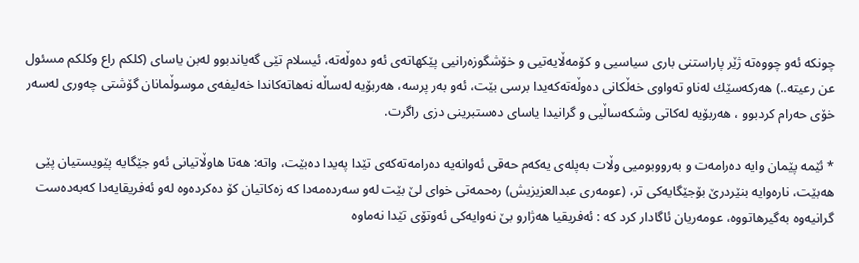چونكه‌ ئه‌و چووه‌ته‌ ژێر پاراستنی باری سیاسیی و كۆمه‌ڵایه‌تیی و خۆشگوزه‌رانیی پێكهاته‌ی ئه‌و ده‌وڵه‌ته‌، ئیسلام تێی گه‌یاندبوو له‌بن یاسای (كلكم راع وكلكم مسئول عن رعیته..) هه‌ركه‌سێك له‌ناو ته‌واوی خه‌ڵكانی ده‌وڵه‌ته‌كه‌یدا برسی بێت، ئه‌و به‌ر پرسه‌، هه‌ربۆیه‌ له‌ساڵه‌ نه‌هاته‌كاندا خه‌لیفه‌ی موسوڵمانان گۆشتی چه‌وری له‌سه‌ر خۆی حه‌رام كردبوو ، هه‌ربۆیه‌ له‌كاتی وشكه‌ساڵیی و گرانیدا یاسای ده‌ستبرینی دزی راگرت.

* ئێمه‌ پێمان وایه‌ ده‌رامه‌ت و به‌رووبومیی وڵات به‌پله‌ی یه‌كه‌م حه‌قی ئه‌وانه‌یه‌ ده‌رامه‌ته‌كه‌ی تێدا په‌یدا ده‌بێت، واته‌: هه‌تا هاوڵاتیانی ئه‌و جێگایه‌ پێویستیان پێی هه‌بێت، ناره‌وایه‌ بنێردرێ بۆجێگایه‌كی تر، (عومه‌ری عبدالعزیزیش) ره‌حمه‌تی خوای لێ بێت له‌و سه‌رده‌مه‌دا كه‌ زه‌كاتیان كۆ ده‌كرده‌وه‌ له‌و ئه‌فریقایه‌دا كه‌به‌ده‌ست گرانیه‌وه‌ به‌گیرهاتووه‌، عومه‌ریان ئاگادار كرد كه‌ : ئه‌فریقیا هه‌ژارو بێ نه‌وایه‌كی ئه‌وتۆی تێدا نه‌ماوه‌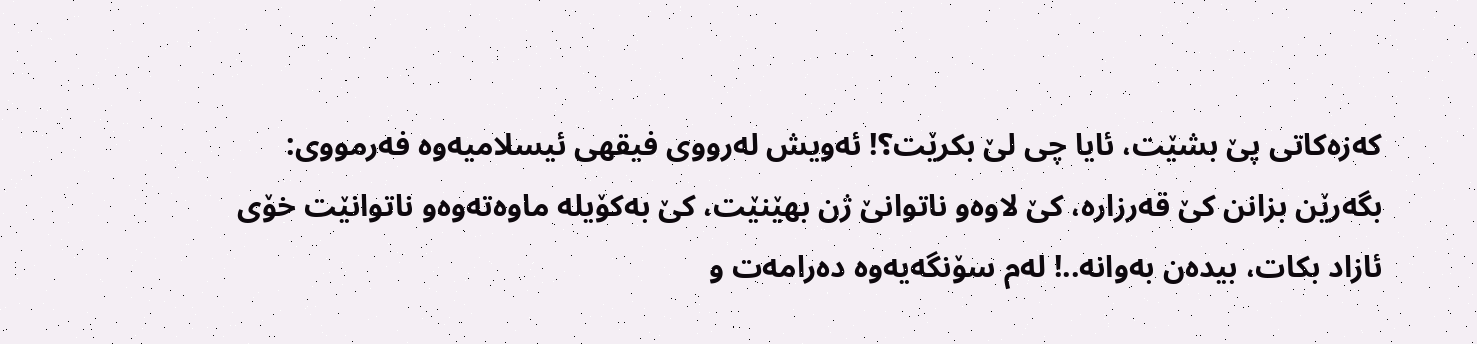كه‌زه‌كاتی پێ بشێت، ئایا چی لێ بكرێت؟! ئه‌ویش له‌رووی فیقهی ئیسلامیه‌وه‌ فه‌رمووی: بگه‌رێن بزانن كێ قه‌رزاره‌، كێ لاوه‌و ناتوانێ ژن بهێنێت، كێ به‌كۆیله‌ ماوه‌ته‌وه‌و ناتوانێت خۆی ئازاد بكات، بیده‌ن به‌وانه‌..! له‌م سۆنگه‌یه‌وه‌ ده‌رامه‌ت و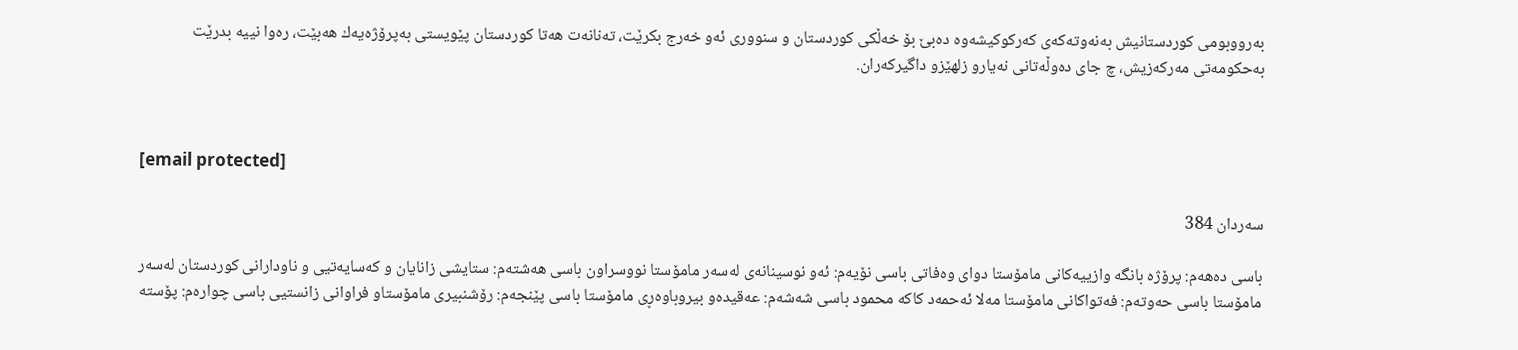به‌رووبومی كوردستانیش به‌نه‌وته‌كه‌ی كه‌ركوكیشه‌وه‌ ده‌بێ بۆ خه‌ڵكی كوردستان و سنووری ئه‌و خه‌رج بكرێت، ته‌نانه‌ت هه‌تا كوردستان پێویستی به‌پرۆژه‌یه‌ك هه‌بێت، ره‌وا نییه‌ بدرێت به‌حكومه‌تی مه‌ركه‌زیش، چ جای ده‌وڵه‌تانی نه‌یارو زلهێزو داگیركه‌ران.



[email protected]

سەردان 384

باسی ده‌هه‌م: پرۆژه‌ بانگه وازییه‌كانی‌ مامۆستا دوای‌ وه‌فاتی‌ باسی نۆیه‌م: ئه‌و نوسینانه‌ی‌ له‌سه‌ر مامۆستا نووسراون باسی هه‌شته‌م: ستایشی‌ زانایان و كه‌سایه‌تیی‌ و ناودارانی‌ كوردستان له‌سه‌ر مامۆستا باسی حه‌وته‌م: فه‌تواكانی‌ مامۆستا مه‌لا ئه‌حمه‌د كاكه محمود باسی شه‌شه‌م: عه‌قیده‌و بیروباوه‌ڕی مامۆستا باسی پێنجه‌م: رۆشنبیری‌ مامۆستاو فراوانی‌ زانستیی باسی چواره‌م: پۆسته‌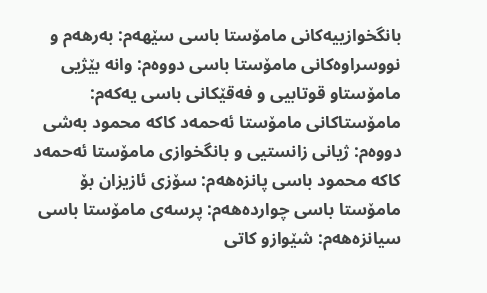بانگخوازییه‌كانی‌ مامۆستا باسی سێهه‌م: به‌رهه‌م و نووسراوه‌كانی‌ مامۆستا باسی دووه‌م: وانه‌ بێژیی مامۆستاو قوتابیی‌ و فه‌قێكانی‌ باسی یه‌كه‌م: مامۆستاكانی‌ مامۆستا ئه‌حمه‌د كاكه محمود به‌شی‌ دووه‌م: ژیانی‌ زانستیی‌ و بانگخوازی‌ مامۆستا ئه‌حمه‌د كاكه محمود باسی پانزه‌هه‌م: سۆزی‌ ئازیزان بۆ مامۆستا باسی چوارده‌هه‌م: پرسه‌ی‌ مامۆستا باسی سیانزه‌هه‌م: شێوازو كاتی‌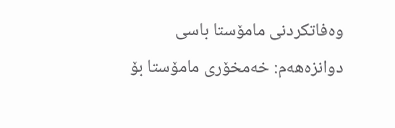وه‌فاتكردنی‌ مامۆستا باسی دوانزه‌هه‌م: خه‌مخۆری‌ مامۆستا بۆ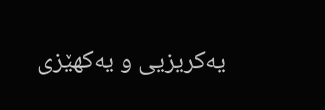یه‌كریزیی و یه‌كهێزی‌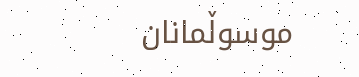موسوڵمانان